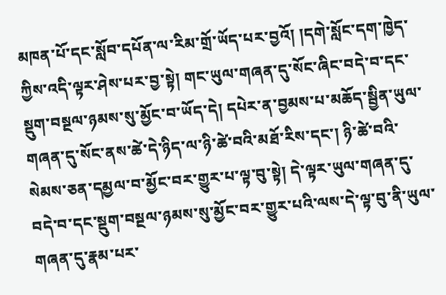མཁན་པོ་དང་སློབ་དཔོན་ལ་རིམ་གྲོ་ཡོད་པར་བྱའོ། །དགེ་སློང་དག་ཁྱེད་ཀྱིས་འདི་ལྟར་ཤེས་པར་བྱ་སྟེ། གང་ཡུལ་གཞན་དུ་སོང་ཞིང་བདེ་བ་དང་སྡུག་བསྔལ་ཉམས་སུ་མྱོང་བ་ཡོད་དེ། དཔེར་ན་བྱམས་པ་མཆོད་སྦྱིན་ཡུལ་གཞན་དུ་སོང་ནས་ཚེ་དེ་ཉིད་ལ་ཉི་ཚེ་བའི་མཐོ་རིས་དང་། ཉི་ཚེ་བའི་སེམས་ཅན་དམྱལ་བ་མྱོང་བར་གྱུར་པ་ལྟ་བུ་སྟེ། དེ་ལྟར་ཡུལ་གཞན་དུ་བདེ་བ་དང་སྡུག་བསྔལ་ཉམས་སུ་མྱོང་བར་གྱུར་པའི་ལས་དེ་ལྟ་བུ་ནི་ཡུལ་གཞན་དུ་རྣམ་པར་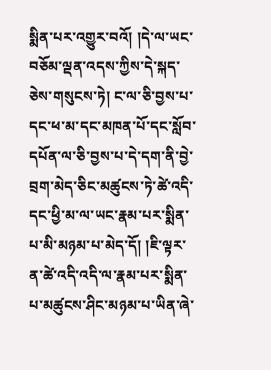སྨིན་པར་འགྱུར་བའོ། །དེ་ལ་ཡང་བཅོམ་ལྡན་འདས་ཀྱིས་དེ་སྐད་ཅེས་གསུངས་ཏེ། ང་ལ་ཅི་བྱས་པ་དང་ཕ་མ་དང་མཁན་པོ་དང་སློབ་དཔོན་ལ་ཅི་བྱས་པ་དེ་དག་ནི་བྱེ་བྲག་མེད་ཅིང་མཚུངས་ཏེ་ཚེ་འདི་དང་ཕྱི་མ་ལ་ཡང་རྣམ་པར་སྨིན་པ་མི་མཉམ་པ་མེད་དོ། །ཇི་ལྟར་ན་ཚེ་འདི་འདི་ལ་རྣམ་པར་སྨིན་པ་མཚུངས་ཤིང་མཉམ་པ་ཡིན་ཞེ་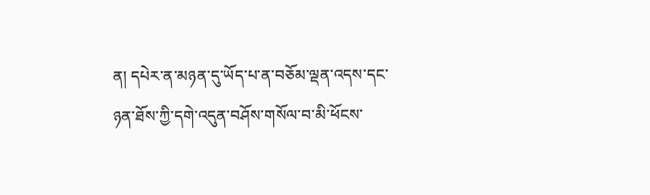ན། དཔེར་ན་མཉན་དུ་ཡོད་པ་ན་བཅོམ་ལྡན་འདས་དང་ཉན་ཐོས་ཀྱི་དགེ་འདུན་བཤོས་གསོལ་བ་མི་ཕོངས་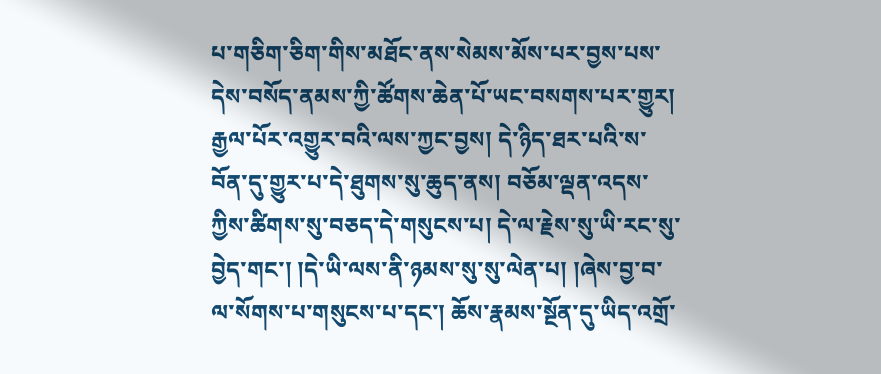པ་གཅིག་ཅིག་གིས་མཐོང་ནས་སེམས་མོས་པར་བྱས་པས་དེས་བསོད་ནམས་ཀྱི་ཚོགས་ཆེན་པོ་ཡང་བསགས་པར་གྱུར། རྒྱལ་པོར་འགྱུར་བའི་ལས་ཀྱང་བྱས། དེ་ཉིད་ཐར་པའི་ས་བོན་དུ་གྱུར་པ་དེ་ཐུགས་སུ་ཆུད་ནས། བཅོམ་ལྡན་འདས་ཀྱིས་ཚིགས་སུ་བཅད་དེ་གསུངས་པ། དེ་ལ་རྗེས་སུ་ཡི་རང་སུ་བྱེད་གང་། །དེ་ཡི་ལས་ནི་ཉམས་སུ་སུ་ལེན་པ། །ཞེས་བྱ་བ་ལ་སོགས་པ་གསུངས་པ་དང་། ཆོས་རྣམས་སྔོན་དུ་ཡིད་འགྲོ་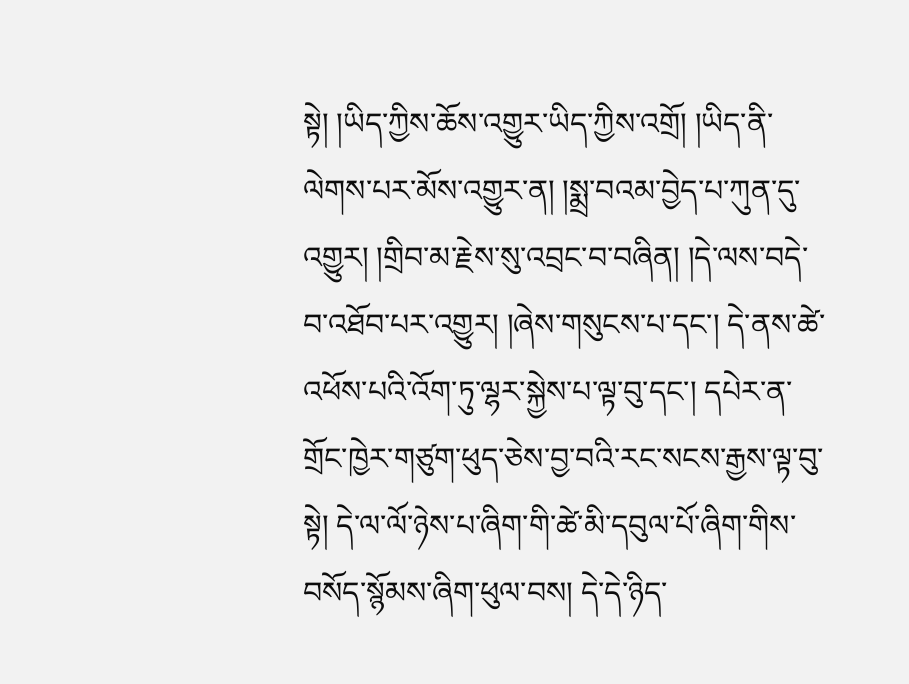སྟེ། །ཡིད་ཀྱིས་ཆོས་འགྱུར་ཡིད་ཀྱིས་འགྲོ། །ཡིད་ནི་ལེགས་པར་མོས་འགྱུར་ན། །སྨྲ་བའམ་བྱེད་པ་ཀུན་དུ་འགྱུར། །གྲིབ་མ་རྗེས་སུ་འབྲང་བ་བཞིན། །དེ་ལས་བདེ་བ་འཐོབ་པར་འགྱུར། །ཞེས་གསུངས་པ་དང་། དེ་ནས་ཚེ་འཕོས་པའི་འོག་ཏུ་ལྷར་སྐྱེས་པ་ལྟ་བུ་དང་། དཔེར་ན་གྲོང་ཁྱེར་གཙུག་ཕུད་ཅེས་བྱ་བའི་རང་སངས་རྒྱས་ལྟ་བུ་སྟེ། དེ་ལ་ལོ་ཉེས་པ་ཞིག་གི་ཚེ་མི་དབུལ་པོ་ཞིག་གིས་བསོད་སྙོམས་ཞིག་ཕུལ་བས། དེ་དེ་ཉིད་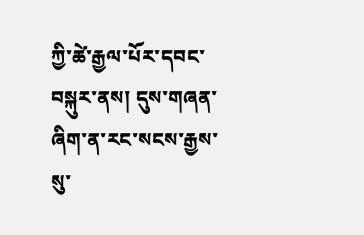ཀྱི་ཚེ་རྒྱལ་པོར་དབང་བསྐུར་ནས། དུས་གཞན་ཞིག་ན་རང་སངས་རྒྱས་སུ་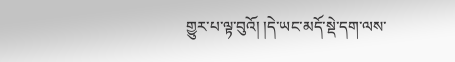གྱུར་པ་ལྟ་བུའོ། །དེ་ཡང་མདོ་སྡེ་དག་ལས་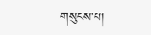གསུངས་པ།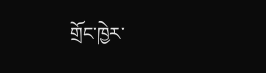གྲོང་ཁྱེར་